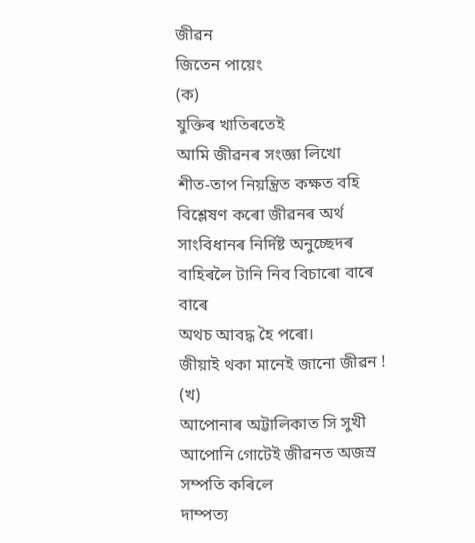জীৱন
জিতেন পায়েং
(ক)
যুক্তিৰ খাতিৰতেই
আমি জীৱনৰ সংজ্ঞা লিখো
শীত-তাপ নিয়ন্ত্রিত কক্ষত বহি বিশ্লেষণ কৰো জীৱনৰ অর্থ
সাংবিধানৰ নির্দিষ্ট অনুচ্ছেদৰ বাহিৰলৈ টানি নিব বিচাৰো বাৰে বাৰে
অথচ আবদ্ধ হৈ পৰো।
জীয়াই থকা মানেই জানো জীৱন !
(খ)
আপোনাৰ অট্টালিকাত সি সুখী
আপোনি গোটেই জীৱনত অজস্র সম্পতি কৰিলে
দাম্পত্য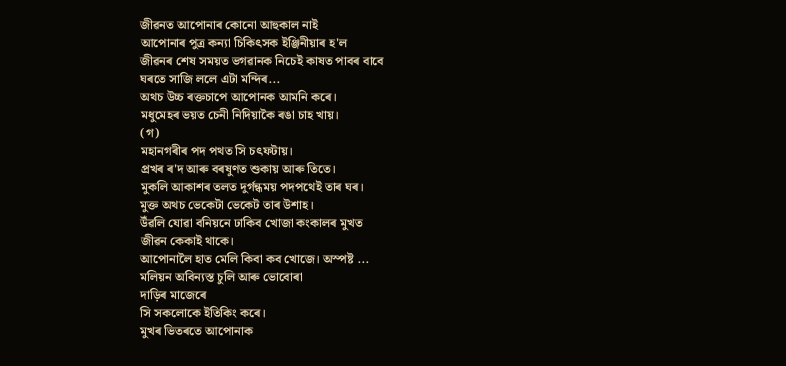জীৱনত আপোনাৰ কোনো আহুকাল নাই
আপোনাৰ পুত্ৰ কন্যা চিকিৎসক ইঞ্জিনীয়াৰ হ'ল
জীৱনৰ শেষ সময়ত ভগৱানক নিচেই কাষত পাবৰ বাবে
ঘৰতে সাজি ললে এটা মন্দিৰ...
অথচ উচ্চ ৰক্তচাপে আপোনক আমনি কৰে।
মধুমেহৰ ভয়ত চেনী নিদিয়াকৈ ৰঙা চাহ খায়।
(গ)
মহানগৰীৰ পদ পথত সি চৎফটায়।
প্ৰখৰ ৰ'দ আৰু বৰষুণত শুকায় আৰু তিতে।
মুকলি আকাশৰ তলত দুৰ্গন্ধময় পদপথেই তাৰ ঘৰ।
মুক্ত অথচ ভেকেটা ভেকেট তাৰ উশাহ।
উঁৱলি যোৱা বনিয়নে ঢাকিব খোজা কংকালৰ মুখত
জীৱন কেকাই থাকে।
আপোনালৈ হাত মেলি কিবা কব খোজে। অস্পষ্ট ...
মলিয়ন অবিন্যস্ত চুলি আৰু ভোবোৰা
দাড়িৰ মাজেৰে
সি সকলোকে ইতিকিং কৰে।
মুখৰ ভিতৰতে আপোনাক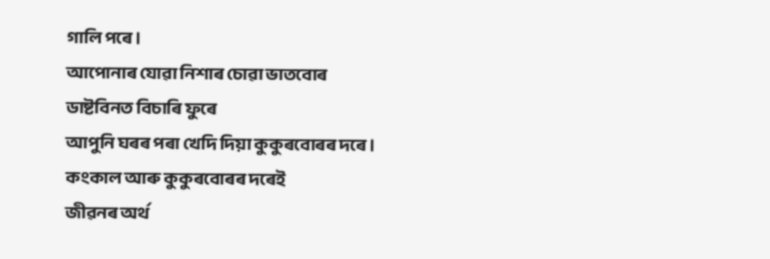গালি পৰে।
আপোনাৰ যোৱা নিশাৰ চোৱা ভাতবোৰ
ডাষ্টবিনত বিচাৰি ফুৰে
আপুনি ঘৰৰ পৰা খেদি দিয়া কুকুৰবোৰৰ দৰে।
কংকাল আৰু কুকুৰবোৰৰ দৰেই
জীৱনৰ অর্থ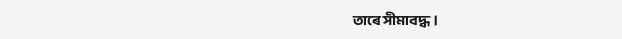তাৰে সীমাবদ্ধ।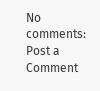No comments:
Post a Comment